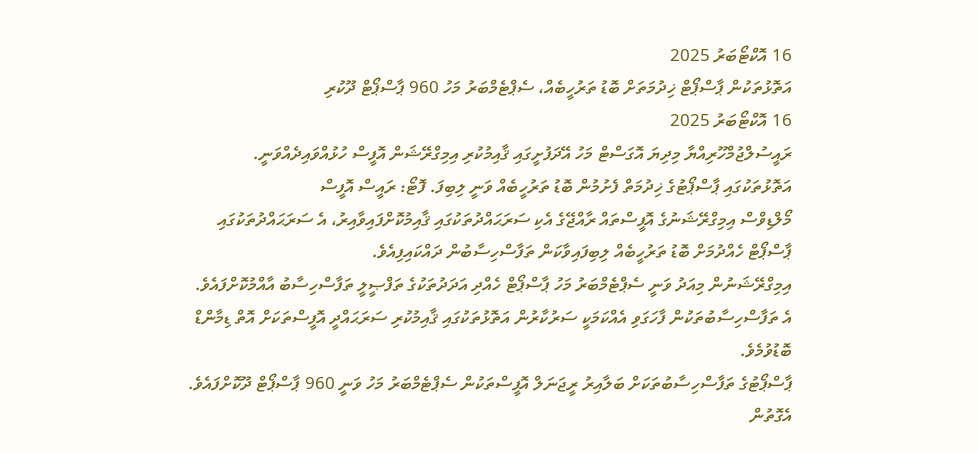16 އޮކްޓޯބަރު 2025
އަތޮޅުތަކުން ޕާސްޕޯޓް ޚިދުމަތަށް ބޮޑު ތަރުހީބެއް، ސެޕްޓެމްބަރު މަހު 960 ޕާސްޕޯޓް ދޫކުރި
16 އޮކްޓޯބަރު 2025
ރައީސުލްޖުމްހޫރިއްޔާ މިދިޔަ އޮގަސްޓް މަހު އޭދަފުށީގައި ޤާއިމުކުރި އިމިގްރޭޝަން އޮފީސް ހުޅުއްވައިދެއްވަނީ. އަތޮޅުތަކުގައި ޕާސްޕޯޓުގެ ޚިދުމަތް ފެށުމުން ބޮޑު ތަރުހީބެއް ވަނީ ލިބިފަ. ފޮޓޯ: ރައީސް އޮފީސް
މޯލްޑިވްސް އިމިގްރޭޝަނުގެ އޮފީސްތައް ރާއްޖޭގެ އެކި ސަރަޙައްދުތަކުގައި ޤާއިމުކޮށްފައިވާއިރު، އެ ސަރަޙައްދުތަކުގައި ޕާސްޕޯޓް ހެއްދުމަށް ބޮޑު ތަރުހީބެއް ލިބިފައިވާކަން ތަފާސްހިސާބުން ދައްކައިފިއެވެ.
އިމިގްރޭޝަނުން މިއަދު ވަނީ ސެޕްޓެމްބަރު މަހު ޕާސްޕޯޓް ހެއްދި އަދަދުތަކުގެ ތަފްޞީލީ ތަފާސްހިސާބު އާއްމުކޮށްފައެވެ. އެ ތަފާސްހިސާބުތަކުން ފާހަގަވި އެއްކަމަކީ ސަރުކާރުން އަތޮޅުތަކުގައި ޤާއިމުކުރި ސަރަޙައްދީ އޮފީސްތަކަށް އޮތް ޑިމާންޑް ބޮޑުވުމެވެ.
ޕާސްޕޯޓުގެ ތަފާސްހިސާބުތަކަށް ބަލާއިރު ރީޖަނަލް އޮފީސްތަކުން ސެޕްޓެމްބަރު މަހު ވަނީ 960 ޕާސްޕޯޓް ދޫކޮށްފައެވެ. އެގޮތުން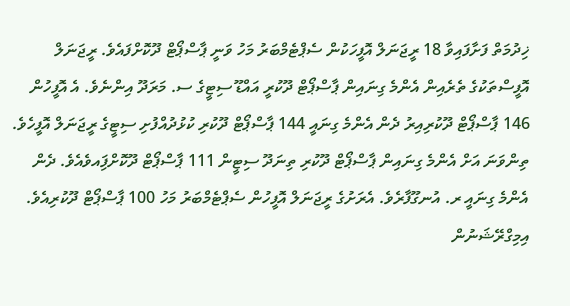ޚިދުމަތް ފަށާފައިވާ 18 ރީޖަނަލް އޮފީހަކުން ސެޕްޓެމްބަރު މަހު ވަނީ ޕާސްޕޯޓް ދޫކޮށްފައެވެ. ރީޖަނަލް އޮފީސްތަކުގެ ތެރެއިން އެންމެ ގިނައިން ޕާސްޕޯޓް ދޫކުރީ އައްޑޫ ސިޓީގެ ސ. މަރަދޫ އިންނެވެ. އެ އޮފީހުން 146 ޕާސްޕޯޓް ދޫކުރިއިރު ދެން އެންމެ ގިނައީ 144 ޕާސްޕޯޓް ދޫކުރި ކުޅުދުއްފުށި ސިޓީގެ ރީޖަނަލް އޮފީހެވެ. ތިންވަނަ އަށް އެންމެ ގިނައިން ޕާސްޕޯޓް ދޫކުރި ތިނަދޫ ސިޓީން 111 ޕާސްޕޯޓް ދޫކޮށްފަިއވެއެވެ. ދެން އެންމެ ގިނައީ ރ. އުނގޫފާރެވެ. އެރަށުގެ ރީޖަނަލް އޮފީހުން ސެޕްޓެމްބަރު މަހު 100 ޕާސްޕޯޓް ދޫކުރިއެވެ.
އިމިގްރޭޝަނުން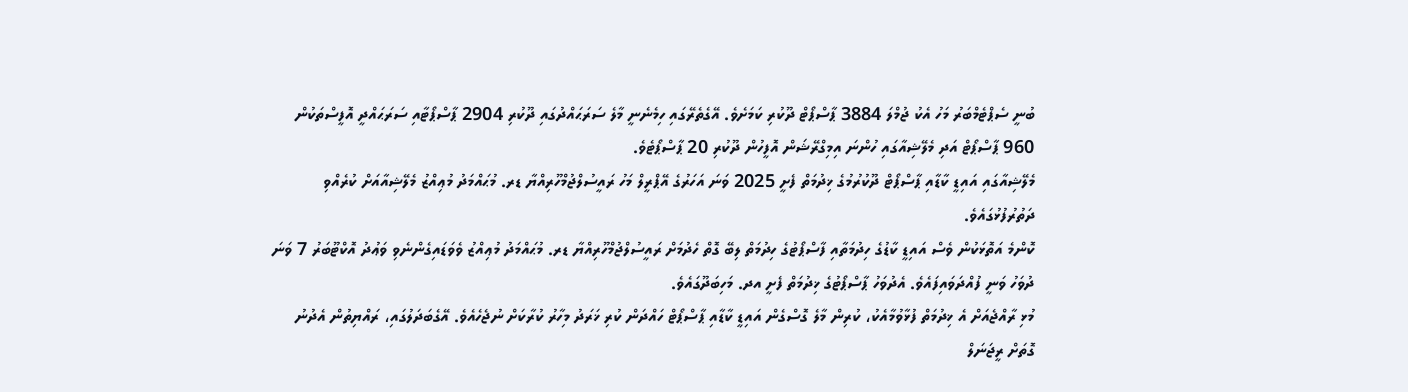ބުނީ ސެޕްޓެމްބަރު މަހު އެކު ޖުމްލަ 3884 ޕާސްޕޯޓް ދޫކުރި ކަމަށެވެ. އޭގެތެރޭގައި ހިމެނެނީ މާލެ ސަރަޙައްދުގައި ދޫކުރި 2904 ޕާސްޕޯޓާއި ސަރަޙައްދީ އޮފީސްތަކުން 960 ޕާސްޕޯޓް އަދި މެލޭޝިއާގައި ހުންނަ އިމިގްރޭޝަން އޮފީހުން ދޫކުރި 20 ޕާސްޕޯޓެވެ.
މެލޭޝިއާގައި އައިޑީ ކާޑާއި ޕާސްޕޯޓް ދޫކުރުމުގެ ޚިދުމަތް ފެށީ 2025 ވަނަ އަހަރުގެ އޭޕްރީލް މަހު ރައީސުލްޖުމްހޫރިއްޔާ ޑރ. މުޙައްމަދު މުޢިއްޒު މެލޭޝިއާއަށް ކުރެއްވި ދަތުރުފުޅުގައެވެ.
ކޮންމެ އަތޮޅަކުން ވެސް އައިޑީ ކާޑުގެ ހިދުމަތާއި ފާސްޕޯޓުގެ ހިދުމަތް ލިބޭ ގޮތް ހެދުމަށް ރައީސުލްޖުމްހޫރިއްޔާ ޑރ. މުޙައްމަދު މުޢިއްޒު ވެވަޑައިގެންނެވި ވަޢުދު އޮކްޓޫބަރު 7 ވަނަ ދުވަހު ވަނީ ފުއްދަވައިފައެވެ. އެދުވަހު ޕާސްޕޯޓުގެ ޚިދުމަތް ފެށީ އދ. މަހިބަދޫގައެވެ.
މުޅި ރާއްޖެއަށް އެ ޚިދުމަތް ފުޅާވުމާއެކު، ކުރިން މާލެ ގޮސްގެން އައިޑީ ކާޑާއި ޕާސްޕޯޓް ހައްދަން ކުރި ޚަރަދު މިހާރު ކުރާކަށް ނުޖެހެއެވެ. އޭގެބަދަލުގައި، ރައްޔިތުން އެދުނު ގޮތަށް ރީޖަނަލް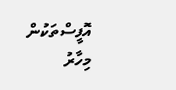އޮފީސްތަކުން މިހާރު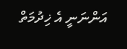އަންނަނީ އެ ޚިދުމަތް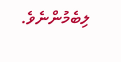ލިބެމުންނެވެ.